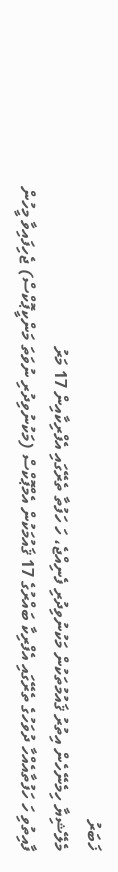ޚަބަރު
މެލޭޝިޔާ ހިމެނޭހެން އިތުރު ޤައުމުތަކުން މަކުނުވިދުރި ފެނިއްޖެ، ހަ ހަފުތާ ތެރޭގައި އެފްރިކާއިން 17 މަރު
ފާއިތުވި ހަ ހަފުތާއެއްހާ ދުވަހުގެ ތެރޭގައި އެފްރިކާ ބައްރުގެ 17 ޤައުމަކުން އެމްޕޮކްސް (މަކުނުވިދުރި ނުވަތަ މަންކީޕޮކްސް) ޖެހިފައިވާ މީހުން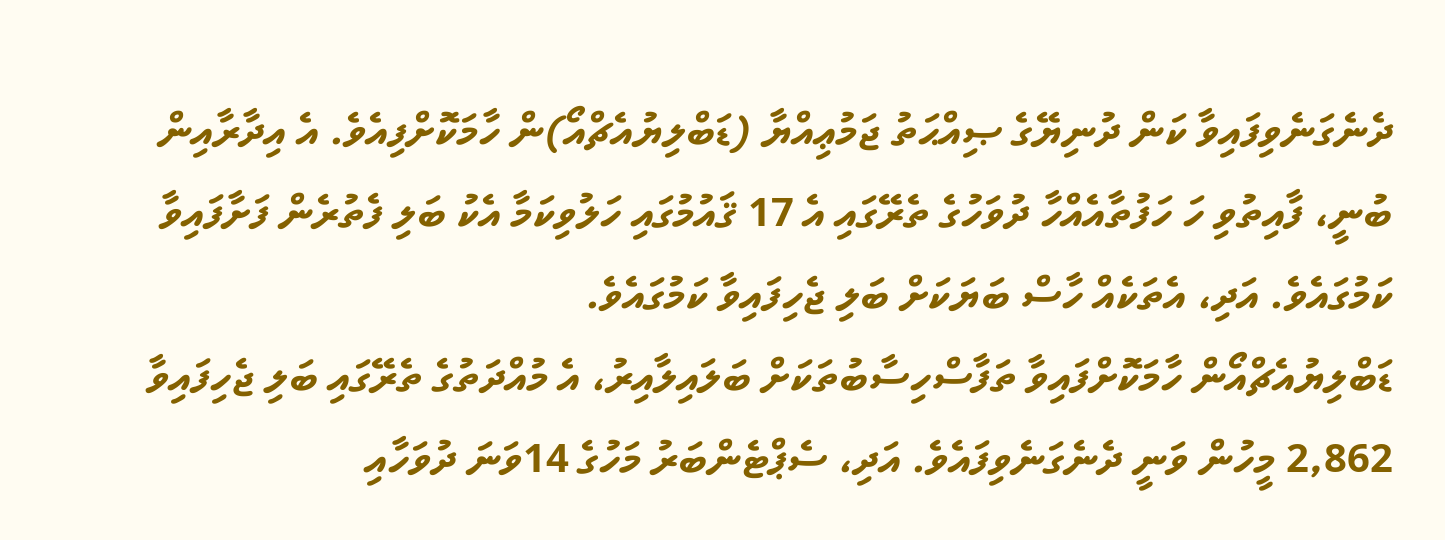ދެނެގަނެވިފައިވާ ކަން ދުނިޔޭގެ ޞިއްޙަތު ޖަމުޢިއްޔާ (ޑަބްލިޔުއެޗްއޯ)ން ހާމަކޮށްފިއެވެ. އެ އިދާރާއިން ބުނީ، ފާއިތުވި ހަ ހަފުތާއެއްހާ ދުވަހުގެ ތެރޭގައި އެ 17 ޤައުމުގައި ހަލުވިކަމާ އެކު ބަލި ފެތުރެން ފަށާފައިވާ ކަމުގައެވެ. އަދި، އެތަކެއް ހާސް ބަޔަކަށް ބަލި ޖެހިފައިވާ ކަމުގައެވެ.
ޑަބްލިޔުއެޗްއޯން ހާމަކޮށްފައިވާ ތަފާސްހިސާބުތަކަށް ބަލައިލާއިރު، އެ މުއްދަތުގެ ތެރޭގައި ބަލި ޖެހިފައިވާ 2,862 މީހުން ވަނީ ދެނެގަނެވިފައެވެ. އަދި، ސެޕްޓެންބަރު މަހުގެ 14ވަނަ ދުވަހާއި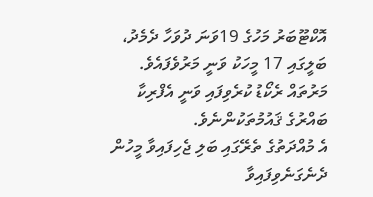އޮކްޓޫބަރު މަހުގެ 19ވަނަ ދުވަހާ ދެމެދު، ބަލީގައި 17 މީހަކު ވަނީ މަރުވެފައެވެ. މަރުތައް ރެކޯޑު ކުރެވިފައި ވަނީ އެފްރިކާ ބައްރުގެ ޤައުމުތަކުންނެވެ.
އެ މުއްދަތުގެ ތެރޭގައި ބަލި ޖެހިފައިވާ މީހުން ދެނެގަނެވިފައިވާ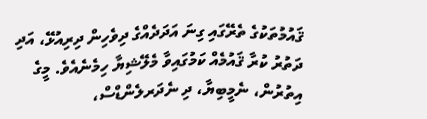ޤައުމުތަކުގެ ތެރޭގައި ގިނަ އަދަދެއްގެ ދިވެހިން ދިރިއުޅޭ، އަދި ދަތުރު ކުރާ ޤައުމެއް ކަމުގައިވާ މެލޭޝިޔާ ހިމެނެއެވެ. މީގެ އިތުރުން، ނެމީބިޔާ، ދި ނެދަރލެންޑްސް،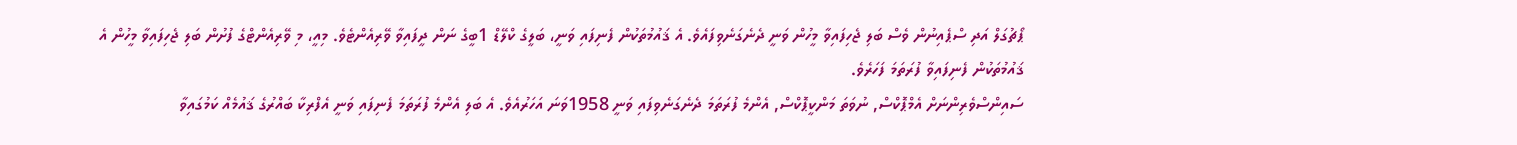ޕޯޗުގަލް އަދި ސްޕެއިނުން ވެސް ބަލި ޖެހިފައިވާ މީހުން ވަނީ ދެނެގަނެވިފައެވެ. އެ ޤައުމުތަކުން ފެނިފައި ވަނީ، ބަލީގެ ކްލޭޑް 1ބީގެ ނަން ދީފައިވާ ވޭރިއެންޓެވެ. މިއީ، މި ވޭރިއެންޓްގެ ފުށުން ބަލި ޖެހިފައިވާ މީހުން އެ ޤައުމުތަކުން ފެނިފައިވާ ފުރަތަމަ ފަހަރެވެ.
ސައިންސްވެރިންނަށް އެމްޕޮކްސް, ނުވަތަ މަންކީޕޮކްސް, އެންމެ ފުރަތަމަ ދެނެގަނެވިފައި ވަނީ 1958ވަނަ އަހަރުއެވެ. އެ ބަލި އެންމެ ފުރަތަމަ ފެނިފައި ވަނީ އެފްރިކާ ބައްރުގެ ޤައުމެއް ކަމުގައިވާ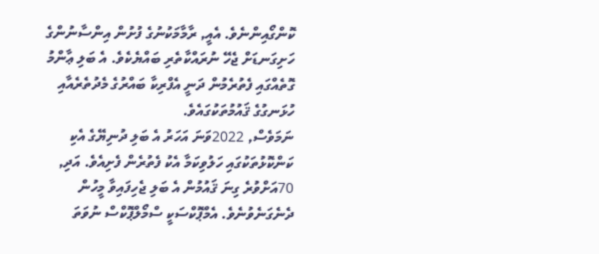ކޮންގޯއިންނެވެ. އެއީ, ރާމާމަކުނުގެ ފުށުން އިންސާނުންގެ ހަށިގަނޑަށް ޖެހޭ ނުރައްކާތެރި ބައްޔެކެވެ. އެ ބަލި ޢާންމު ގޮތެއްގައި ފެތުރެމުން ދަނީ އެފްރިކާ ބައްރުގެ މެދުތެރެއާއި ހުޅަނގުގެ ޤައުމުތަކުގައެވެ.
ނަމަވެސް, 2022ވަނަ އަހަރު އެ ބަލި ދުނިޔޭގެ އެކި ކަންކޮޅުތަކުގައި ހަލުވިކަމާ އެކު ފެތުރެން ފެށިއެވެ. އަދި, 70އަށްވުރެ ގިނަ ޤައުމުން އެ ބަލި ޖެހިފައިވާ މީހުން ދެނެގަނެވުނެވެ. އެމްޕޮކްސަކީ ސްމޯލްޕޮކްސް ނުވަތަ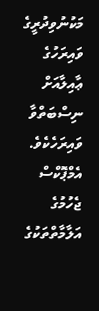މަކުނުވިދުރީގެ ވައިރަހުގެ ޢާއިލާއަށް ނިސްބަތްވާ ވައިރަހެކެވެ. އެމްޕޮކްސް ޖެހުމުގެ އަލާމާތްތަކުގެ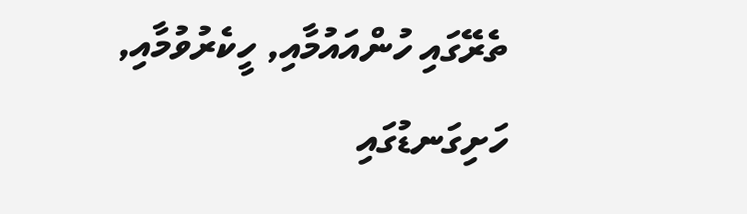ތެރޭގައި ހުންއައުމާއި, ހީކެރުވުމާއި, ހަށިގަނޑުގައި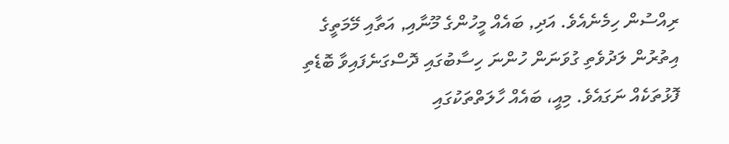ރިއްސުން ހިމެނެއެވެ. އަދި, ބައެއް މީހުންގެ މޫނާއި, އަތާއި މޭމަތީގެ އިތުރުން ލަދުވެތި ގުވަނަން ހުންނަ ހިސާބުގައި ދޮސްގަނެފައިވާ ބޮޑެތި ފޮޅުތަކެއް ނަގައެވެ. މިއީ، ބައެއް ހާލަތްތަކުގައި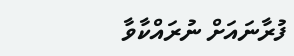ފުރާނައަށް ނުރައްކާވާ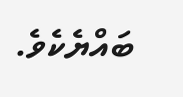ބައްޔެކެވެ.